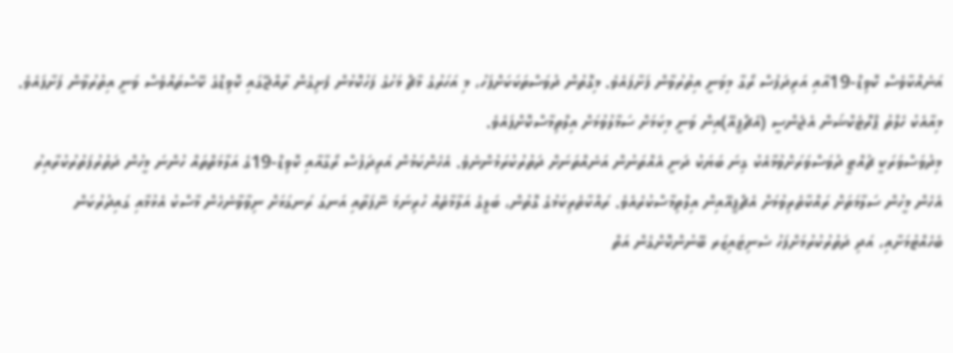އަނެއްކާވެސް ކޮވިޑް-19އާއި އަރިދަފުސް ރޯގާ މިވަނީ އިތުރުވާން ފަށާފައެވެ. މިގޮތުން ދުވަސްތަކަކަށްފަހު، މި އަހަރުގެ މާޗް މަހުގެ ފަހުކޮޅުން ފެށިގެން ރާއްޖޭގައި ކޮވިޑްގެ ކޭސްތައްވެސް ވަނީ އިތުރުވާން ފަށާފައެވެ. މިއާއެކު ހެލްތު ޕްރޮޓެކްޝަން އެޖެންސީ (އެޗްޕީއޭ)އިން ވަނީ މިކަމަށް ސަމާލުވުމަށް އިލްތިމާސްކޮށްފައެވެ.
މިދުވަސްވަރަކީ ޗުއްޓީ ދުވަސްވަރަށްވުމާއެކު ގިނަ ބަޔަކު ދަނީ އެއްތަނުން އަނެއްތަނަށް ދަތުރުކުރަމުންނެވެ. އެހެންކަމުން އަރިދަފުސް ރޯގާއާއި ކޮވިޑް-19ގެ އަލާމަތްތައް ހުންނަ މީހުން ދަތުރުފަތުރުކުރާއިރު އެހެން މީހުން ސަލާމަތަށް ރައްކާތެރިވުމަށް އެޗްޕީއޭއިން އިލްތިމާސްކުރެއެވެ. ރައްކާތެރިކަމުގެ ގޮތުން، ބަލީގެ އަލާމާތެއް ހުރިނަމަ ނޭފަތާއި އަނގަ ރަނގަޅަށް ނިވާވާނެހެން މާސްކު އެޅުމާއި ގައިދުރުކަން ބެހެއްޓުމަށާއި، އަދި ދަތުރުކުރުމަށްފަހު ސެނިޓައިޒަރ ބޭނުންކޮށްގެން އަތް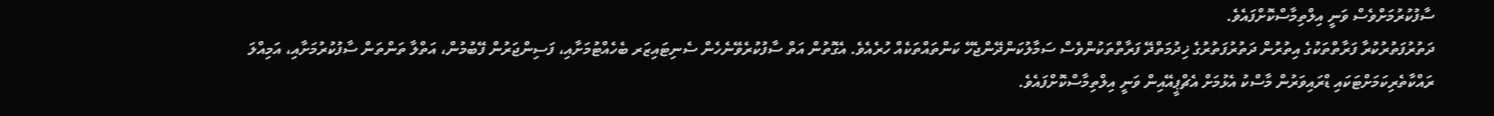ސާފުކުރުމަށްވެސް ވަނީ އިލްތިމާސްކޮށްފައެވެ.
ދަތުރުފަތުރުކުރާ ފަރާތްތަކުގެ އިތުރުން ދަތުރުފަތުރުގެ ޚިދުމަތްދޭ ފަރާތްތަކުންވެސް ސަމާލުކަންދޭންޖެހޭ ކަންތައްތަކެއް ހުރެއެވެ. އެގޮތުން އަތް ސާފުކުރެވޭނެހެން ސެނިޓައިޒަރ ބެހެއްޓުމަށާއި، ފަސިންޖަރުން ފޭބުމުން، އަތްލާ ތަންތަން ސާފުކުރުމަށާއި، އަމިއްލަ ރައްކާތެރިކަމަށްޓަކައި ޑްރައިވަރުން މާސްކު އެޅުމަށް އެޗްޕީއޭއިން ވަނީ އިލްތިމާސްކޮށްފައެވެ.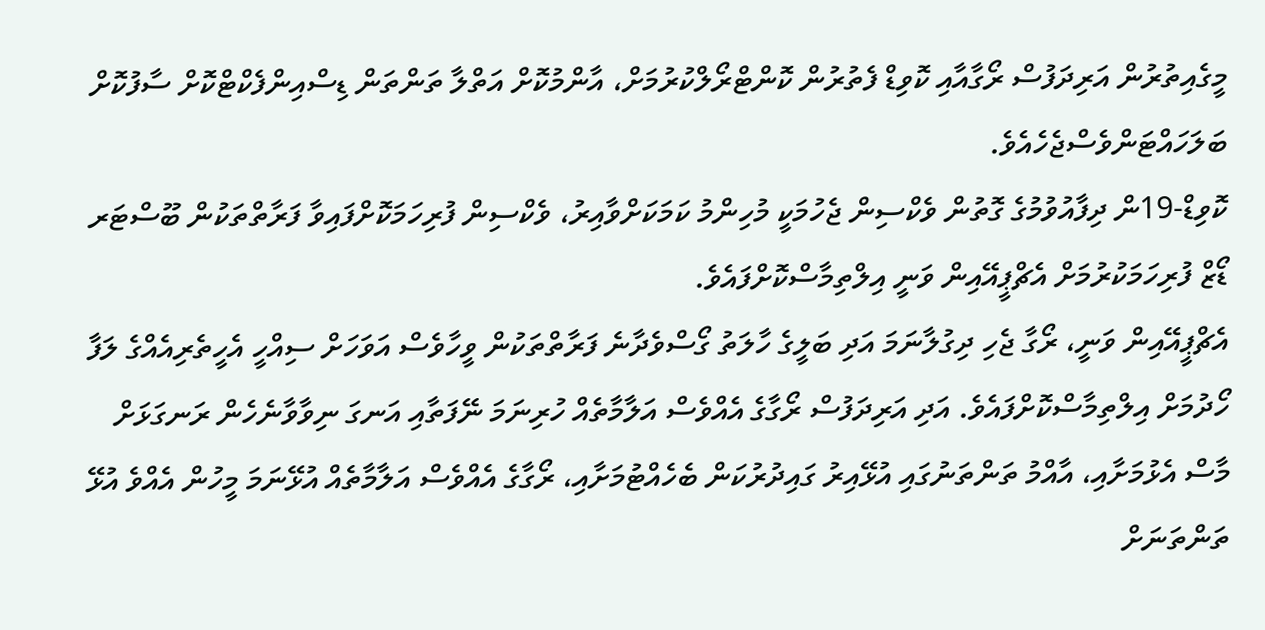މީގެއިތުރުން އަރިދަފުސް ރޯގާއާއި ކޮވިޑް ފެތުރުން ކޮންޓްރޯލްކުރުމަށް، އާންމުކޮށް އަތްލާ ތަންތަން ޑިސްއިންފެކްޓްކޮށް ސާފުކޮށް ބަލަހައްޓަންވެސްޖެހެއެވެ.
ކޮވިޑް-19ން ދިފާއުވުމުގެ ގޮތުން ވެކްސިން ޖެހުމަކީ މުހިންމު ކަމަކަށްވާއިރު، ވެކްސިން ފުރިހަމަކޮށްފައިވާ ފަރާތްތަކުން ބޫސްޓަރ ޑޯޒް ފުރިހަމަކުރުމަށް އެޗްޕީއޭއިން ވަނީ އިލްތިމާސްކޮށްފައެވެ.
އެޗްޕީއޭއިން ވަނީ، ރޯގާ ޖެހި ދިގުލާނަމަ އަދި ބަލީގެ ހާލަތު ގޯސްވެދާނެ ފަރާތްތަކުން ވީހާވެސް އަވަހަށް ސިއްހީ އެހީތެރިއެއްގެ ލަފާ ހޯދުމަށް އިލްތިމާސްކޮށްފައެވެ. އަދި އަރިދަފުސް ރޯގާގެ އެއްވެސް އަލާމާތެއް ހުރިނަމަ ނޭފަތާއި އަނގަ ނިވާވާނެހެން ރަނގަޅަށް މާސް އެޅުމަށާއި، އާއްމު ތަންތަނުގައި އުޅޭއިރު ގައިދުރުކަން ބެހެއްޓުމަށާއި، ރޯގާގެ އެއްވެސް އަލާމާތެއް އުޅޭނަމަ މީހުން އެއްވެ އުޅޭ ތަންތަނަށް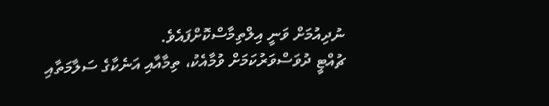ނުދިއުމަށް ވަނީ އިލްތިމާސްކޮށްފައެވެ.
ޗުއްޓީ ދުވަސްވަރުކަމަށް ވުމާއެކު، ތިމާއާއި އަނެކާގެ ސަލާމަތާއި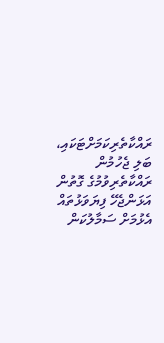ރައްކާތެރިކަމަށްޓަކައި، ބަލި ޖެހުމުން ރައްކާތެރިވުމުގެ ގޮތުން އަޅަންޖެހޭ ފިޔަވަޅުތައް އެޅުމަށް ސަމާލުކަން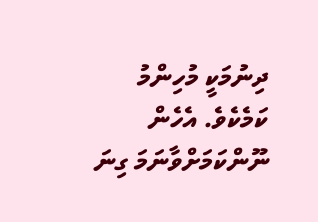ދިނުމަކީ މުހިންމު ކަމެކެވެ. އެހެން ނޫންކަމަށްވާނަމަ ގިނަ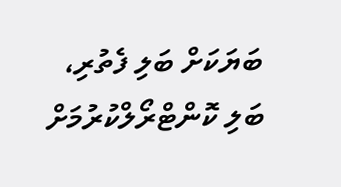ބަޔަކަށް ބަލި ފެތުރި، ބަލި ކޮންޓްރޯލްކުރުމަށް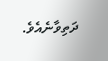ދަތިވާނެއެވެ.